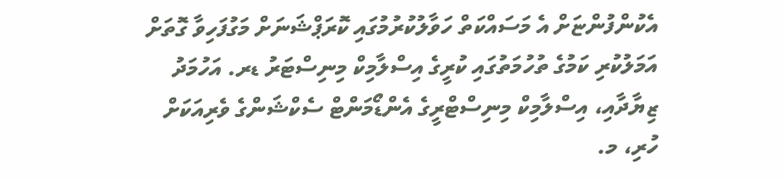އެކުންފުންޏަށް އެ މަސައްކަތް ހަވާލުކުރުމުގައި ކޮރަޕްޝަނަށް މަގުފަހިވާ ގޮތަށް އަމަލުކުރި ކަމުގެ ތުހުމަތުގައި ކުރީގެ އިސްލާމިކް މިނިސްޓަރު ޑރ. އަހުމަދު ޒިޔާދާއި، އިސްލާމިކް މިނިސްޓްރީގެ އެންޑޯމަންޓް ސެކްޝަންގެ ވެރިއަކަށް ހުރި، މ.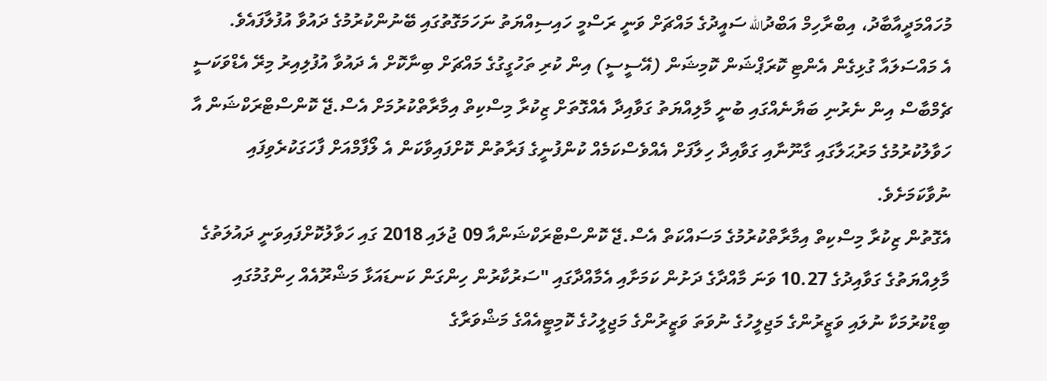މުހައްމަދީއާބާދު، އިބްރާހިމް އަބްދުالله ސައީދުގެ މައްޗަށް ވަނީ ރަސްމީ ހައިސިއްޔަތު ނަހަމަގޮތުގައި ބޭނުންކުރުމުގެ ދައުވާ އުފުލާފައެވެ.
އެ މައްސަލައާ ގުޅިގެން އެންޓި ކޮރަޕްޝަން ކޮމިޝަން (އޭސީސީ) އިން ކުރި ތަހުގީގުގެ މައްޗަށް ބިނާކޮށް އެ ދައުވާ އުފުލިއިރު މިރޭ އެޑްވަކަސީ ޗެމްބާސް އިން ނެރުނި ބަޔާނެއްގައި ބުނީ މާލިއްޔަތު ގަވާއިދާ އެއްގޮތަށް ޒިކުރާ މިސްކިތް އިމާރާތްކުރުމަށް އެސް.ޖޭ ކޮންސްޓްރަކްޝަން އާ ހަވާލުކުރުމުގެ މަރުޙަލާގައި ގާނޫނާއި ގަވާއިދާ ހިލާފަށް އެއްވެސްކަމެއް ކުންފުނީގެ ފަރާތުން ކޮށްފައިވާކަން އެ ލޯފާމްއަށް ފާހަގަކުރެވިފައި ނުވާކަމަށެވެ.
އެގޮތުން ޒިކުރާ މިސްކިތް އިމާރާތްކުރުމުގެ މަސައްކަތް އެސް.ޖޭ ކޮންސްޓްރަކްޝަންއާ 09 ޖުލައި 2018 ގައި ހަވާލުކޮށްފައިވަނީ ދައުލަތުގެ މާލިއްޔަތުގެ ގަވާއިދުގެ 10.27 ވަނަ މާއްދާގެ ދަށުން ކަމަށާއި އެމާއްދާގައި "ސަރުކާރުން ހިންގަން ކަނޑައަޅާ މަޝްރޫއެއް ހިންގުމުގައި ބިޑްކުރުމަކާ ނުލައި ވަޒީރުންގެ މަޖިލީހުގެ ނުވަތަ ވަޒީރުންގެ މަޖިލީހުގެ ކޮމިޓީއެއްގެ މަޝްވަރާގެ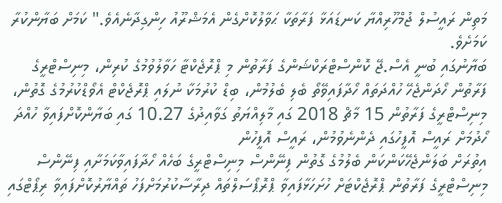މަތިން ރައީސުލް ޖުމްހޫރިއްޔާ ކަނޑައަޅާ ފަރާތަކާ ޙަވާލުކޮށްގެން އެމަޝްރޫއު ހިންގިދާނެއެވެ." ކަމަށް ބަޔާންކުރާ ކަމަށެވެ.
ބަޔާނުގައި ބުނީ އެސް.ޖޭ ކޮންސްޓްރަކްޝަންގެ ފަރާތުން މި ޕްރޮޖެކްޓާ ހަވާލުވުމުގެ ކުރިން، މިނިސްޓްރީގެ ފަރާތުން ހޯދަންޖެހޭ ހުއްދަތައް ހޯދާފައިވޭތޯ ބެލި ބެލުމުން، ބިޑް ކުރުމަކާ ނުލައި ޕްރޮޖެކްޓް އެވޯޑްކުރުމުގެ ގޮތުން، މިނިސްޓްރީގެ ފަރާތުން 15 މާޗް 2018 ގައި މާލިއްޔަތު ގަވާއިދުގެ 10.27 ގައި ބަޔާންކޮށްފައިވާ ހުއްދަ ހޯދުމަށް ރައީސް އޮފީހުގައި ދެންނެވުމުން، ރައީސް އޮފީހުން
އިތުރަށް ބަލަންޖެހޭކަންކަން ބެލުމުގެ ގޮތުން ފިނޭންސް މިނިސްޓްރީގެ ބަހެއް ހޯދާފައިވާކަމަށާއި ފިނޭންސް މިނިސްޓްރީގެ ފަރާތުން ޕްރޮޖެކްޓަށް ހުށަހަޅާފައިވާ ޕްރޮޕޯސަލްތައް ދިރާސާކުރުމަށްފަހު ތައްޔާރުކޮށްފައިވާ ރިޕޯޓްގައި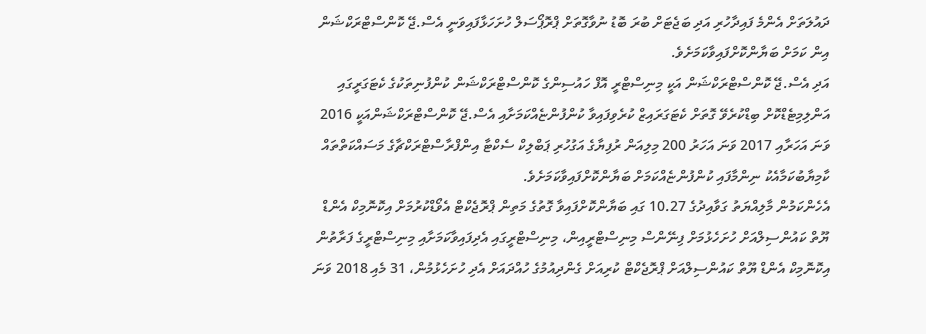ދައުލަތަށް އެންމެ ފައިދާހުރި އަދި ބަޖެޓަށް ބުރަ ބޮޑު ނުވާގޮތަށް ޕްރޮޕޯސަލް ހުށަހަޅާފައިވަނީ އެސް.ޖޭ ކޮންސްޓްރަކްޝަން އިން ކަމަށް ބަޔާންކޮށްފައިވާކަމަށެވެ.
އަދި އެސް.ޖޭ ކޮންސްޓްރަކްޝަން އަކީ މިނިސްޓްރީ އޮފް ހައުސިންގެ ކޮންސްޓްރަކްޝަން ކުންފުނިތަކުގެ ކެޓަގަރީގައި އަންލިމިޓެޑްކޮށް ބިޑްކުރެވޭ ގޮތަށް ކެޓަގަރައިޒް ކުރެވިފައިވާ ކުންފުންޏެއްކަމަށާއި އެސް.ޖޭ ކޮންސްޓްރަކްޝަންއަކީ 2016 ވަނަ އަހަރާއި 2017 ވަނަ އަހަރު 200 މިލިއަން ރުފިޔާގެ އަގުހުރި ޕަބްލިކް ސެކްޓާ އިންފްރާސްޓްރަކްޗާގެ މަސައްކަތްތައް ކާމިޔާބުކަމާއެކު ނިންމާފައި ކުންފުންޏެއްކަމަށް ބަޔާންކޮށްފައިވާކަމަށެވެ.
އެހެންކަމުން މާލިއްޔަތު ގަވާއިދުގެ 10.27 ގައި ބަޔާންކޮށްފައިވާ ގޮތުގެ މަތިން ޕްރޮޖެކްޓް އެވޯޑްކުރުމަށް އިކޮނޮމިކް އެންޑް ޔޫތް ކައުންސިލްއަށް ހުށަހެޅުމަށް ފިނޭންސް މިނިސްޓްރީއިން، މިނިސްޓްރީގައި އެދިފައިވާކަމަށާއި މިނިސްޓްރީގެ ފަރާތުން އިކޮނޮމިކް އެންޑް ޔޫތް ކައުންސިލްއަށް ޕްރޮޖެކްޓް ކުރިއަށް ގެންދިއުމުގެ ހުއްދައަށް އެދި ހުށަހެޅުމުން، 31 މެއި 2018 ވަނަ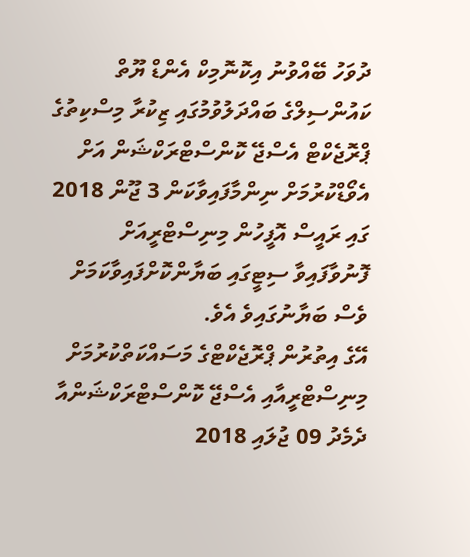ދުވަހު ބޭއްވުނު އިކޮނޮމިކް އެންޑް ޔޫތް ކައުންސިލްގެ ބައްދަލުވުމުގައި ޒިކުރާ މިސްކިތުގެ ޕްރޮޖެކްޓް އެސްޖޭ ކޮންސްޓްރަކްޝަން އަށް އެވޯޑްކުރުމަށް ނިންމާފައިވާކަން 3 ޖޫން 2018 ގައި ރައީސް އޮފީހުން މިނިސްޓްރީއަށް ފޮނުވާފައިވާ ސިޓީގައި ބަޔާންކޮށްފައިވާކަމަށް ވެސް ބަޔާނުގައިވެ އެވެ.
އޭގެ އިތުރުން ޕްރޮޖެކްޓްގެ މަސައްކަތްކުރުމަށް މިނިސްޓްރީއާއި އެސްޖޭ ކޮންސްޓްރަކްޝަންއާ ދެމެދު 09 ޖުލައި 2018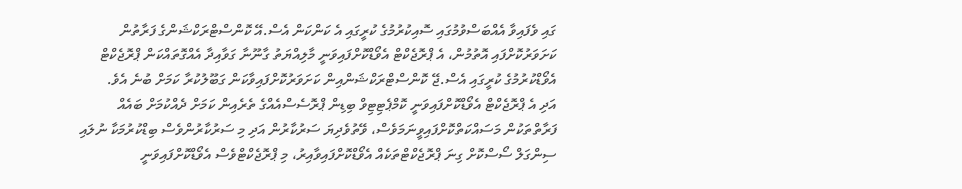ގައި ވެފައިވާ އެއްބަސްވުމުގައި ސޮއިކުރުމުގެ ކުރީގައި އެ ކަންކަން އެސް.އޭ ކޮންސްޓްރަކްޝަންގެ ފަރާތުން ކަށަވަރުކޮށްފައި އޮތުމުން، އެ ޕްރޮޖެކްޓް އެވޯޑްކޮށްފައިވަނީ މާލިއްޔަތު ގާނޫނާ ގަވާއިދާ އެއްގޮތައްކަން ޕްރޮޖެކްޓް އެވޯޑްކުރުމުގެ ކުރީގައި އެސް.ޖޭ ކޮންސްޓްރަކްޝަންއިން ކަށަވަރުކޮށްފައިވާކަން ގަބޫލުކުރާ ކަމަށް ބުނެ އެވެ.
އަދި އެ ޕްރޮޖެކްޓް އެވޯޑްކޮށްފައިވަނީ ކޮމްޕެޓިޓިވް ބިޑިން ޕްރޮސެސްއެއްގެ ތެރެއިން ކަމަށް ދެއްކުމަށް ބައެއް ފަރާތްތަކުން މަސައްކަތްކޮށްފައިވީނަމަވެސް، ވޭތުވެދިޔަ ސަރުކާރުން އަދި މި ސަރުކާރުންވެސް ބިޑްކުރުމަކާ ނުލައި ސިންގަލް ސޯސްކޮށް ގިނަ ޕްރޮޖެކްޓްތަކެއް އެވޯޑްކޮށްފައިވާއިރު، މި ޕްރޮޖެކްޓްވެސް އެވޯޑްކޮށްފައިވަނީ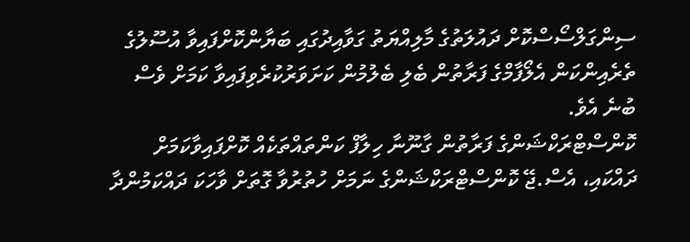ސިންގަލްސޯސްކޮށް ދައުލަތުގެ މާލިއްޔަތު ގަވާއިދުގައި ބަޔާންކޮށްފައިވާ އުސޫލުގެ ތެރެއިންކަން އެލޯފާމްގެ ފަރާތުން ބެލި ބެލުމުން ކަށަވަރުކުރެވިފައިވާ ކަމަށް ވެސް ބުނެ އެވެ.
ކޮންސްޓްރަކްޝަންގެ ފަރާތުން ގާނޫނާ ހިލާފް ކަންތައްތަކެއް ކޮށްފައިވާކަމަށް ދައްކައި، އެސް.ޖޭ ކޮންސްޓްރަކްޝަންގެ ނަމަށް ހުތުރުވާ ގޮތަށް ވާހަކަ ދައްކަމުންދާ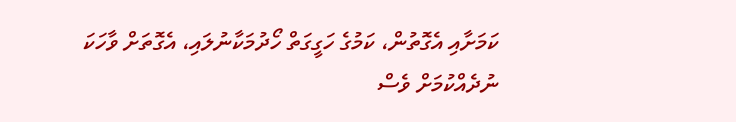ކަމަށާއި އެގޮތުން، ކަމުގެ ހަގީގަތް ހޯދުމަކާނުލައި، އެގޮތަށް ވާހަކަ ނުދެއްކުމަށް ވެސް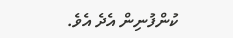ކުންފުނިން އެދެ އެވެ.